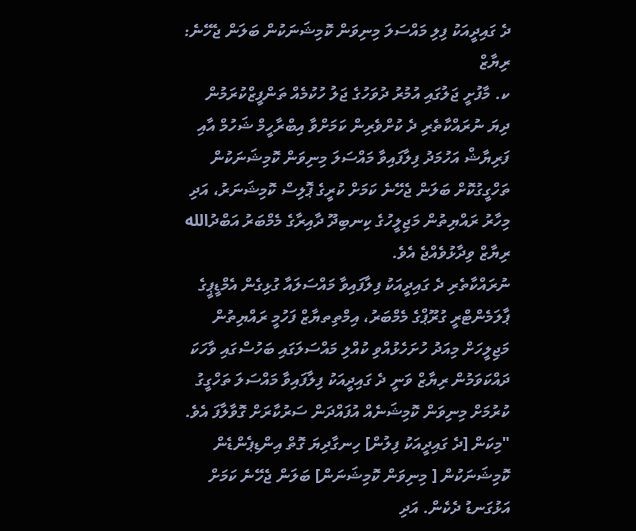ދެ ގައިދީއަކު ފިލި މައްސަލަ މިނިވަން ކޮމިޝަނަކުން ބަލަން ޖެހޭނެ: ރިޔާޒް
ކ. މާފުށީ ޖަލުގައި އުމުރު ދުވަހުގެ ޖަލު ހުކުމެއް ތަންފީޒްކުރަމުން ދިޔަ ނުރައްކާތެރި ދެ ކުށްވެރިން ކަމަށްވާ އިބްރާހީމް ޝަހުމް އާއި ފަރިޔާޝް އަހުމަދު ފިލާފައިވާ މައްސަލަ މިނިވަން ކޮމިޝަނަކުން ތަހްގީގުކޮށް ބަލަން ޖެހޭނެ ކަމަށް ކުރީގެ ޕޮލިސް ކޮމިޝަނަރު، އަދި މިހާރު ރައްޔިތުން މަޖިލީހުގެ ކިނބިދޫ ދާއިރާގެ މެމްބަރު އަބްދުالله ރިޔާޒް ވިދާޅުވެއްޖެ އެވެ.
ނުރައްކާތެރި ދެ ގައިދީއަކު ފިލާފައިވާ މައްސަލައާ ގުޅިގެން އެމްޑީޕީގެ ޕާލަމެންޓްރީ ގުރޫޕްގެ މެމްބަރު، އިމްތިތޔާޒް ފަހުމީ ރައްޔިތުން މަޖިލީހަށް މިއަދު ހުށަހެޅުއްވި ކުއްލި މައްސަލަގައި ބަހުސްގައި ވާހަކަ ދައްކަވަމުން ރިޔާޒް ވަނީ ދެ ގައިދީއަކު ފިލާފައިވާ މައްސަލަ ތަހްގީގު ކުރުމަށް މިނިވަން ކޮމިޝަނެއް އުފައްދަން ސަރުކާރަށް ގޮވާލާފަ އެވެ.
"މިކަން [ދެ ގައިދީއަކު ފިލުން] ހިނގާދިޔަ ގޮތް އިންޑިޕެންޑެން ކޮމިޝަނަކުން [ މިނިވަން ކޮމިޝަނަން] ބަލަން ޖެހޭނެ ކަމަށް އަޅުގަނޑު ދެކެން. އަދި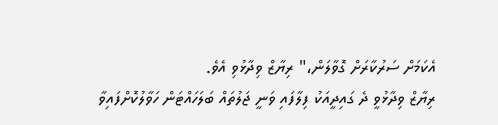އެކަމަށް ސަރުކާރަށް ގޮވާލަން،" ރިޔާޒް ވިދާޅުވި އެވެ.
ރިޔާޒް ވިދާޅުވީ ދެ ގައިދީއަކު ފިލާފައި ވަނީ ޖަލުތައް ބަލަހައްޓަން ހަވާލުކޮށްފައިވާ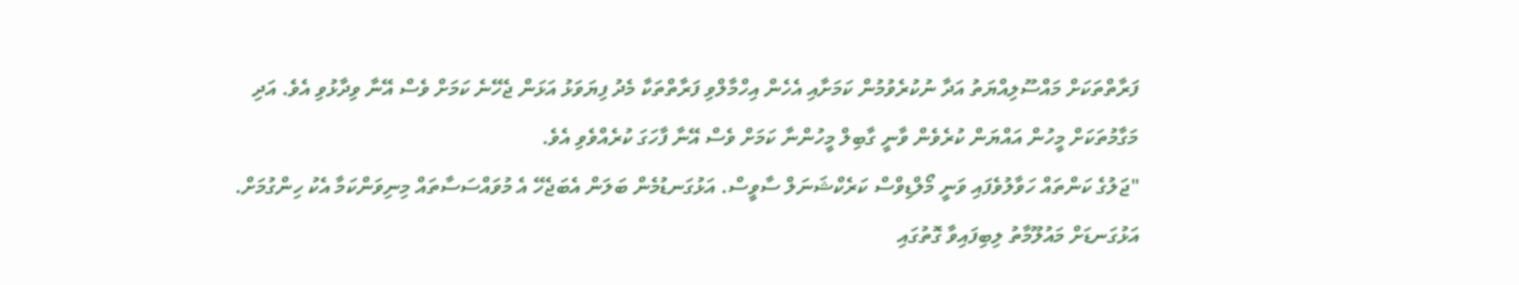ފަރާތްތަކަށް މައްސޫލިއްޔަތު އަދާ ނުކުރެވުމުން ކަމަށާއި އެހެން އިހްމާލްވި ފަރާތްތަކާ މެދު ފިޔަވަޅު އަޅަން ޖެހޭނެ ކަމަށް ވެސް އޭނާ ވިދާޅުވި އެވެ. އަދި މަގާމުތަކަށް މީހުން އައްޔަން ކުރެވެން ވާނީ ގާބިލް މީހުންނާ ކަމަށް ވެސް އޭނާ ފާހަގަ ކުރެއްވެވި އެވެ.
"ޖަލުގެ ކަންތައް ހަވާލުވެފައި ވަނީ މޯލްޑިވްސް ކަރެކްޝަނަލް ސާވީސް. އަޅުގަނޑުމެން ބަލަން އެބަޖެހޭ އެ މުވައްސަސާތައް މިނިވަންކަމާ އެކު ހިންގުމަށް. އަޅުގަނޑަށް މައުލޫމާތު ލިބިފައިވާ ގޮތުގައި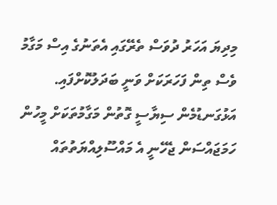މިދިޔަ އަހަރު ދުވަސް ތެރޭގައި އެތަނުގެ އިސް މަގާމު ވެސް ތިން ފަހަރަކަށް ވަނީ ބަދަލުކޮށްފައި. އަޅުގަނޑުމެން ސިޔާސީ ގޮތުން މަގާމުތަކަށް މީހުން ހަމަޖައްސަން ޖެހޭނީ އެ މައްސޫލިއްޔަތުތައް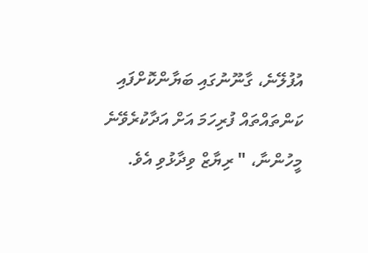އުފުލޭނެ، ގާނޫނުގައި ބަޔާންކޮށްފައި ކަންތައްތައް ފުރިހަމަ އަށް އަދާކުރެވޭނެ މީހުންނާ، " ރިޔާޒް ވިދާޅުވި އެވެ.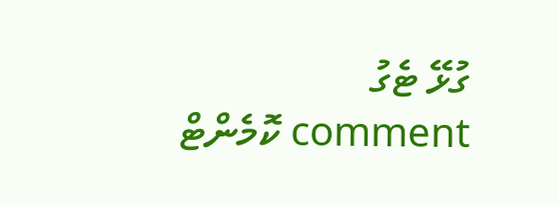ގުޅޭ ޓެގު
comment ކޮމެންޓް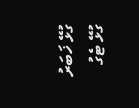ގުޅޭ ޚަބަރު
ގުޅޭ ޓެގު